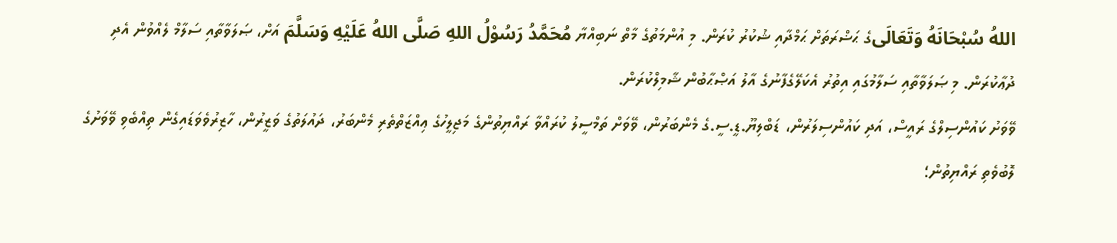اللهُ سُبْحَانَهُ وَتَعَالَىގެ ޙަޟްރަތަށް ޙަމްދާއި ޝުކުރު ކުރަން. މި އުންމަތުގެ މާތް ނަބިއްޔާ مُحَمَّدُ رَسُوْلُ اللهِ صَلَّى اللهُ عَلَيْهِ وَسَلَّمَ އަށް، ޞަލަވާތާއި ސަލާމް ލެއްވުން އެދި ދުޢާކުރަން. މި ޞަލަވާތާއި ސަލާމުގައި އިތުރު އެކަލޭގެފާނުގެ އާލު އަޞްޙާބުން ޝާމިލްކުރަން.
ވޭވަށު ކައުންސިލްގެ ރައީސް، އަދި ކައުންސިލަރުން، ޑަބްލިޔޫ.ޑީ.ސީ.ގެ މެންބަރުން، ވޭވަށް ތަމްސީލު ކުރައްވާ ރައްޔިތުންގެ މަޖިލީހުގެ ޢިއްޒަތްތެރި މެންބަރު، ދައުލަތުގެ ވަޒީރުން، ހާޒިރުވެވަޑައިގެން ތިއްބެވި ވޭވަށުގެ ލޮބުވެތި ރައްޔިތުން؛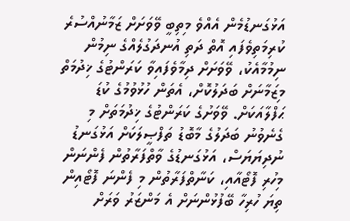އަޅުގަނޑުމެން އެއްވެ މިތިބީ ވޭވަށަށް ޒަމާނުއްސުރެ ކުރިމަތިވެފައި އޮތް ދަތި އުނދަގުލެއްގެ ނިމުން ނިމުމާއެކު، ވޭވަށަށް ދިމާވެފައިވާ ކަރަންޓުގެ ޚިދުމަތް މިޒަމާނަށް ބަދަލުކޮށް، އެތަން ހުޅުވުމުގެ ކުޑަ ޙަފްލާއަކަށް. ވޭވަށުގެ ކަރަންޓުގެ ޚިދުމަތަށް މި ގެނެވުނު ބަދަލުގެ މާބޮޑު ތަފްޞީލަކަށް އަޅުގަނޑު ނުދިޔަޔަސް، އަޅުގަނޑުގެ ވާތްފަރާތުން ފެންނަން މިހުރި ފޮޓޯއާއި، ކަނާތްފަރާތުން މި ފެންނަ ފޮޓޯއިން ތިޔަ ހުރިހާ ބޭފުޅުންނަށް އެ މަންޒަރު ވަރަށް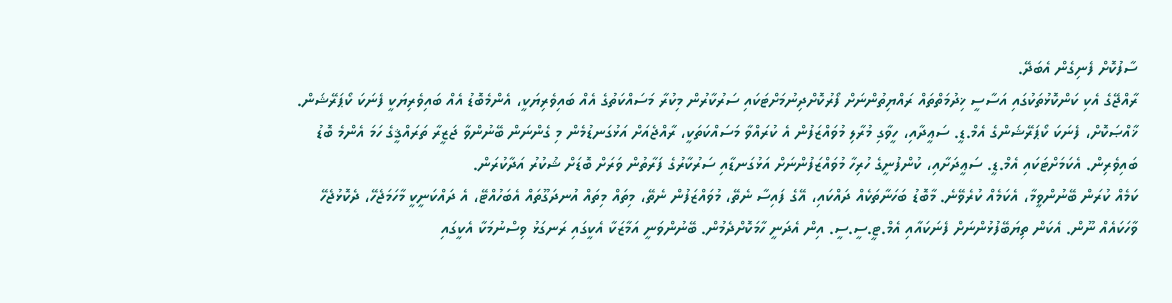ސާފުކޮށް ފެނިގެން އެބަދޭ.
ރާއްޖޭގެ އެކި ކަންކޮޅުތަކުގައި އަސާސީ ޚިދުމަތްތައް ރައްޔިތުންނަށް ފޯރުކޮށްދިނުމަށްޓަކައި ސަރުކާރުން މިކުރާ މަސައްކަތުގެ އެއް ބައިވެރިޔަކީ، އެންމެބޮޑު އެއް ބައިވެރިޔަކީ ފެނަކަ ކޯޕަރޭޝަން. ޚާއްޞަކޮށް، ފެނަކަ ކޯޕަރޭޝަންގެ އެމް.ޑީ. ސަޢީދާއި، ހީވާގި މުރާލި މުވައްޒަފުން އެ ކުރައްވާ މަސައްކަތަކީ، ރާއްޖެއަށް އަޅުގަނޑުމެން މި ގެންނަން ބޭނުންވާ ޖަޒީރާ ތަރައްޤީގެ ހަމަ އެންމެ ބޮޑު ބައިވެރިން. އެކަމަށްޓަކައި އެމް.ޑީ. ސަޢީދަށާއި، ކުންފުނީގެ ހުރިހާ މުވައްޒަފުންނަށް އަޅުގަނޑާއި ސަރުކާރުގެ ފަރާތުން ވަރަށް ބޮޑަށް ޝުކުރު އަދާކުރަން.
ކަމެއް ކުރަން ބޭނުންވީމާ، އެކަމެއް ކުރެވޭނެ. މާބޮޑު ބަހަނާތަކެއް ދައްކައި، އޭގެ ފައިސާ ނެތޭ، މުވައްޒަފުން ނެތޭ، މިތައް މިތައް އުނދަގޫތައް އެބަހުއްޓޭ، އެ ދައްކަނީކީ މާހަމަޖެހޭ، ދެކޮޅުޖެހޭ ވާހަކައެއް ނޫން. އެކަން ތިޔަބޭފުޅުންނަށް ފެނަކައާއި އެމް.ޓީ.ސީ.ސީ. އިން އެދަނީ ހާމަކޮށްދެމުން. ބޭނުންވަނީ އަމާޒަކާ އެކީގައި ރަނގަޅު ވިސްނުމަކާ އެކީގައި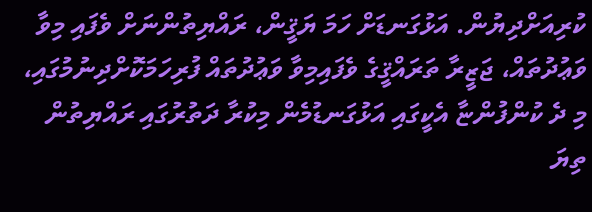ކުރިއަށްދިޔުން. އަޅުގަނޑަށް ހަމަ ޔަޤީން، ރައްޔިތުންނަށް ވެފައި މިވާ ވަޢުދުތައް، ޖަޒީރާ ތަރައްޤީގެ ވެފައިމިވާ ވަޢުދުތައް ފުރިހަމަކޮށްދިނުމުގައި، މި ދެ ކުންފުންޏާ އެކީގައި އަޅުގަނޑުމެން މިކުރާ ދަތުރުގައި ރައްޔިތުން ތިޔަ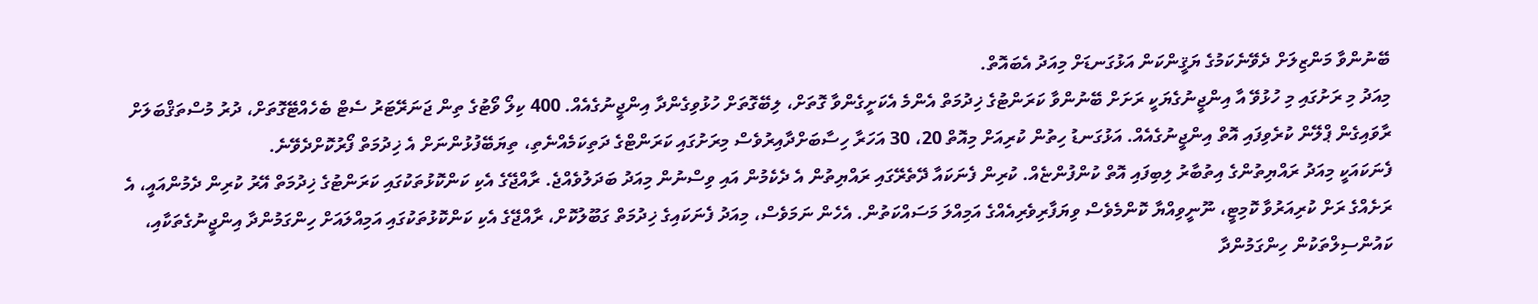ބޭނުންވާ މަންޒިލަށް ދެވޭނެކަމުގެ ޔަޤީންކަން އަޅުގަނޑަށް މިއަދު އެބައޮތް.
މިއަދު މި ރަށުގައި މި ހުޅުވޭ އާ އިންޖީނުގެޔަކީ ރަށަށް ބޭނުންވާ ކަރަންޓުގެ ޚިދުމަތް އެންމެ އެކަށީގެންވާ ގޮތަށް، ލިބޭގޮތަށް ހުޅުވިގެންދާ އިންޖީނުގެއެއް. 400 ކިލޯ ވޯޓުގެ ތިން ޖަނަރޭޓަރު ސެޓް ބެހެއްޓޭގޮތަށް، ދުރު މުސްތަޤްބަލަށް ރާވައިގެން ޕްލޭން ކުރެވިފައި އޮތް އިންޖީނުގެއެއް. އަޅުގަނޑު ހިތުން ކުރިއަށް މިއޮތް 20، 30 އަހަރާ ހިސާބަށްދާއިރުވެސް މިރަށުގައި ކަރަންޓްގެ ދަތިކަމެއްނެތި، ތިޔަބޭފުޅުންނަށް އެ ޚިދުމަތް ފޯރުކޮށްދެވޭނެ.
ފެނަކައަކީ މިއަދު ރައްޔިތުންގެ އިތުބާރު ލިބިފައި އޮތް ކުންފުންޏެއް. ކުރިން ފެނަކައާ ދޭތެރޭގައި ރައްޔިތުން އެ ދެކެމުން އައި ވިސްނުން މިއަދު ބަދަލުވެއްޖެ. ރާއްޖޭގެ އެކި ކަންކޮޅުތަކުގައި ކަރަންޓުގެ ޚިދުމަތް އޭރު ކުރިން ދެމުންއައީ، އެ ރަށެއްގެ ރަށް ކުރިއަރުވާ ކޮމިޓީ، ނޫނީވިއްޔާ ކޮންމެވެސް ވިޔަފާރިވެރިއެއްގެ އަމިއްލަ މަސައްކަތުން. އެހެން ނަމަވެސް، މިއަދު ފެނަކައިގެ ޚިދުމަތް ގަބޫލުކޮށް، ރާއްޖޭގެ އެކި ކަންކޮޅުތަކުގައި އަމިއްލައަށް ހިންގަމުންދާ އިންޖީނުގެތަކާއި، ކައުންސިލްތަކުން ހިންގަމުންދާ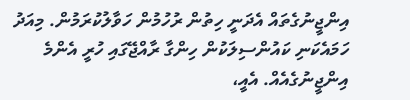އިންޖީނުގެތައް އެދަނީ ހިތުން ރުހުމުން ހަވާލުކުރަމުން. މިއަދު ހަމައެކަނި ކައުންސިލަކުން ހިންގާ ރާއްޖޭގައި ހުރީ އެންމެ އިންޖީނުގެއެއް. އެއީ،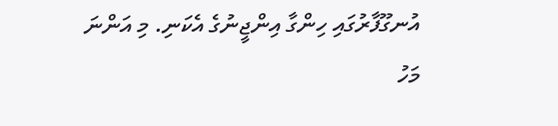އުނގޫފާރުގައި ހިންގާ އިންޖީނުގެ އެކަނި. މި އަންނަ މަހު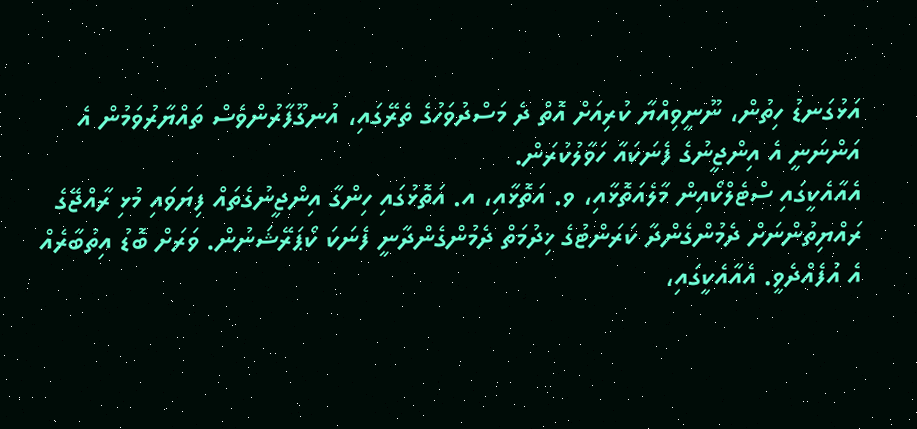އަޅުގަނޑު ހިތުން، ނޫނީވިއްޔާ ކުރިއަށް އޮތް ދެ މަސްދުވަހުގެ ތެރޭގައި، އުނގޫފާރުންވެސް ތައްޔާރުވަމުން އެ އަންނަނީ އެ އިންޖީނުގެ ފެނަކައާ ހަވާލުކުރަން.
އެއާއެކީގައި ސްޓެލްކޯއިން މާލެއަތޮޅާއި، ވ. އަތޮޅާއި، އ. އަތޮޅުގައި ހިންގާ އިންޖީނުގެތައް ފިޔަވައި މުޅި ރާއްޖޭގެ ރައްޔިތުންނަށް ދެމުންގެންދާ ކަރަންޓުގެ ޚިދުމަތް ދެމުންގެންދާނީ ފެނަކަ ކޯޕަރޭޝަނުން. ވަރަށް ބޮޑު އިތުބާރެއް އެ އުފެއްދެވީ. އެއާއެކީގައި،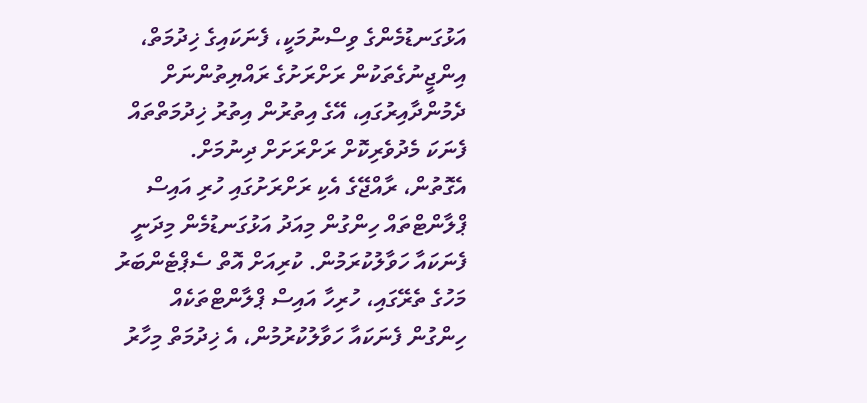އަޅުގަނޑުމެންގެ ވިސްނުމަކީ، ފެނަކައިގެ ޚިދުމަތް، އިންޖީނުގެތަކުން ރަށްރަށުގެ ރައްޔިތުންނަށް ދެމުންދާއިރުގައި، އޭގެ އިތުރުން އިތުރު ޚިދުމަތްތައް ފެނަކަ މެދުވެރިކޮށް ރަށްރަށަށް ދިނުމަށް.
އެގޮތުން، ރާއްޖޭގެ އެކި ރަށްރަށުގައި ހުރި އައިސް ޕްލާންޓްތައް ހިންގުން މިއަދު އަޅުގަނޑުމެން މިދަނީ ފެނަކައާ ހަވާލުކުރަމުން. ކުރިއަށް އޮތް ސެޕްޓެންބަރު މަހުގެ ތެރޭގައި، ހުރިހާ އައިސް ޕްލާންޓްތަކެއް ހިންގުން ފެނަކައާ ހަވާލުކުރުމުން، އެ ޚިދުމަތް މިހާރު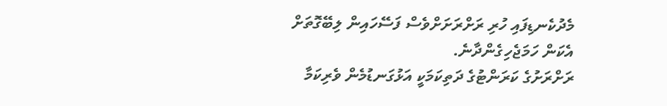މެދުކެނޑިފައި ހުރި ރަށްރަށަށްވެސް ފަސޭހައިން ލިބޭގޮތަށް އެކަން ހަމަޖެހިގެންދާނެ.
ރަށްރަށުގެ ކަރަންޓުގެ ދަތިކަމަކީ އަޅުގަނޑުމެން ވެރިކަމާ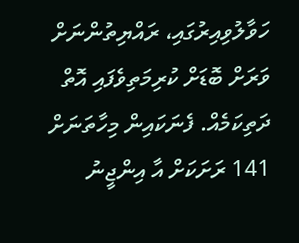ހަވާލުވިއިރުގައި، ރައްޔިތުންނަށް ވަރަށް ބޮޑަށް ކުރިމަތިވެފައި އޮތް ދަތިކަމެއް. ފެނަކައިން މިހާތަނަށް 141 ރަށަކަށް އާ އިންޖީނު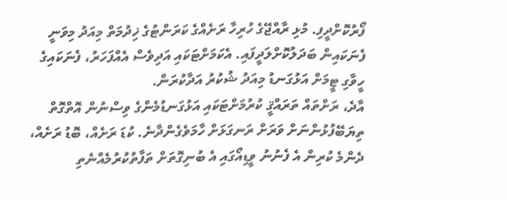ފޯރުކޮށްދީފި. މުޅި ރާއްޖޭގެ ހުރިހާ ރަށެއްގެ ކަރަންޓުގެ ޚިދުމަތް މިއަދު މިވަނީ ފެނަކައިން ބަދަލުކޮށްލަދީފައި. އެކަމަށްޓަކައި އަދިވެސް އެއްފަހަރު، ފެނަކައިގެ ހީވާގި ޓީމަށް އަޅުގަނޑު މިއަދު ޝުކުރު އަދާކުރަން.
އާދެ، ރަށްތައް ތަރައްޤީ ކުރުމަށްޓަކައި އަޅުގަނޑުމެންގެ ވިސްނުން އޮތްގޮތް ތިޔަބޭފުޅުންނަށް ވަރަށް ރަނގަޅަށް ހާމަވެގެންދާނެ. ކުޑަ ރަށެއް، ބޮޑު ރަށެއް، ދެންމެ ކުރިން އެ ފެނުނު ވީޑިއޯގައި އެ ބުނިގޮތަށް ތަފާތުކުރުމެއްނެތި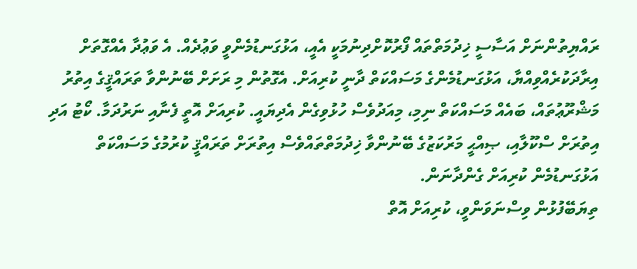ރައްޔިތުންނަށް އަސާސީ ޚިދުމަތްތައް ފޯރުކޮށްދިނުމަކީ އެއީ، އަޅުގަނޑުމެންވީ ވަޢުދެއް. އެ ވަޢުދާ އެއްގޮތަށް އިރާދަކުރެއްވިއްޔާ، އަޅުގަނޑުމެންގެ މަސައްކަތް ދާނީ ކުރިއަށް. އެގޮތުން މި ރަށަށް ބޭނުންވާ ތަރައްޤީގެ އިތުރު މަޝްރޫޢުތައް، ބައެއް މަސައްކަތް ނިމި، މިއަދުވެސް ހުޅުވިގެން އެދިޔައީ. ކުރިއަށް އޮތީ ފެނާއި ނަރުދަމާ. ކޯޓު އަދި އިތުރަށް ސްކޫލާއި، ޞިއްޙީ މަރުކަޒުގެ ބޭނުންވާ ޚިދުމަތްތައްވެސް އިތުރަށް ތަރައްޤީ ކުރުމުގެ މަސައްކަތް އަޅުގަނޑުމެން ކުރިއަށް ގެންދާނަން.
ތިޔަބޭފުޅުން ވިސްނަވަންވީ، ކުރިއަށް އޮތް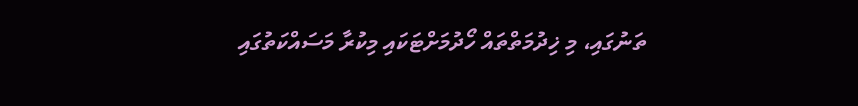ތަނުގައި، މި ޚިދުމަތްތައް ހޯދުމަށްޓަކައި މިކުރާ މަސައްކަތުގައި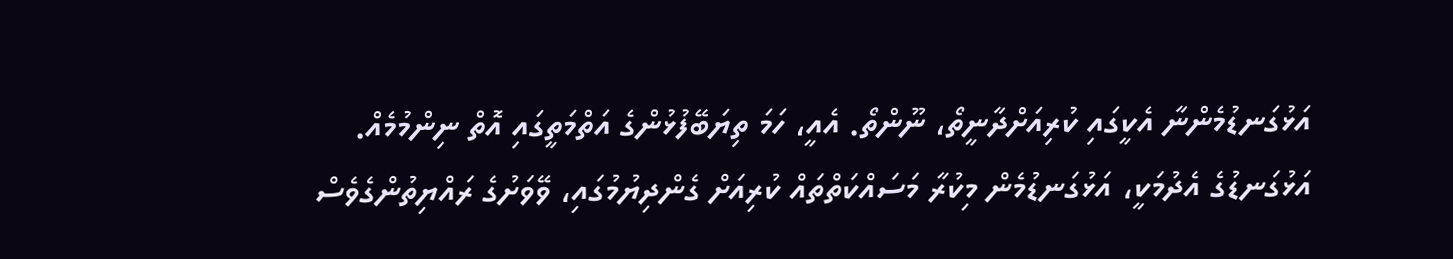އަޅުގަނޑުމެންނާ އެކީގައި ކުރިއަށްދާނީތޯ، ނޫންތޯ. އެއީ، ހަމަ ތިޔަބޭފުޅުންގެ އަތްމަތީގައި އޮތް ނިންމުމެއް.
އަޅުގަނޑުގެ އެދުމަކީ، އަޅުގަނޑުމެން މިކުރާ މަސައްކަތްތައް ކުރިއަށް ގެންދިޔުމުގައި، ވޭވަށުގެ ރައްޔިތުންގެވެސް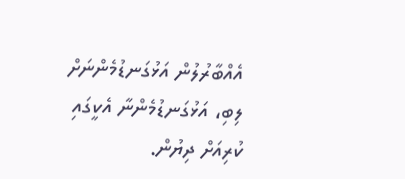އެއްބާރުލުން އަޅުގަނޑުމެންނަށް ލިބި، އަޅުގަނޑުމެންނާ އެކީގައި ކުރިއަށް ދިޔުން.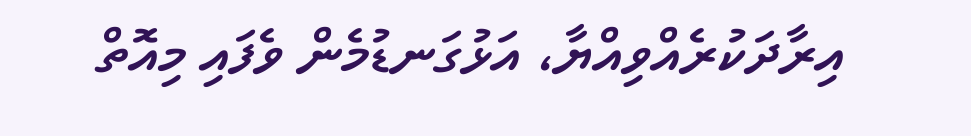އިރާދަކުރެއްވިއްޔާ، އަޅުގަނޑުމެން ވެފައި މިއޮތް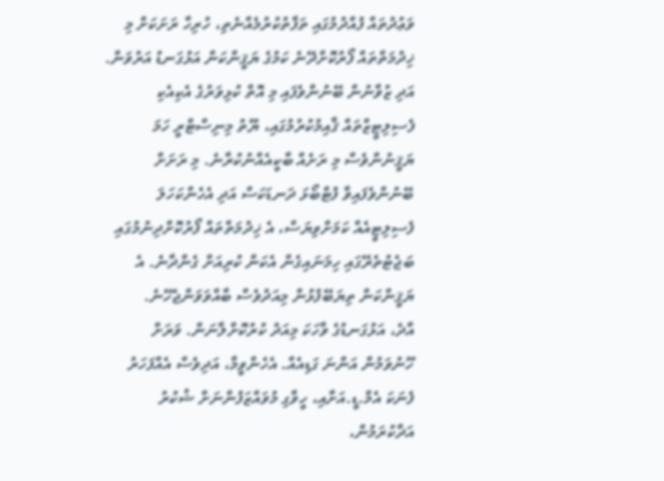ވަޢުދުތައް ފުއްދުމުގައި ތަފާތުކުރުމެއްނެތި، ހުރިހާ ރަށަކަށް މި ޚިދުމަތްތައް ފޯރުކޮށްދޭނެ ކަމުގެ ޔަޤީންކަން އަޅުގަނޑު އަރުވަން.
އަދި ޒުވާނުން ބޭނުންވެފައި މި އޮތް ކުޅިވަރުގެ އެކިއެކި ފެސިލިޓީޒްތައް ޤާއިމުކުރުމުގައި، ޔޫތު މިނިސްޓްރީ ހަމަ ޔަޤީނުންވެސް މި ރަށެއް ބާކީއެއްނުކުރާނެ. މި ރަށަށް ބޭނުންވެފައިވާ ފުޓްބޯޅަ ދަނޑަކަސް އަދި އެހެންކަހަލަ ފެސިލިޓީއެއް ކަމަށްވިޔަސް، އެ ޚިދުމަތްތައް ފޯރުކޮށްދިނުމުގައި ބަޖެޓުތެރޭގައި ހިމަނައިގެން އެކަން ކުރިއަށް ގެންދާނެ. އެ ޔަޤީންކަން ތިޔަބޭފުޅުން މިއަދުވެސް ބާއްވަވަންޖެހޭނެ.
އާދެ، އަޅުގަނޑުގެ ވާހަކަ މިއަދު ކުރުކޮށްލާނަން. ވަރަށް ހޫނުވަމުން އަންނަ ގަޑިއެއް. އެހެންވީމާ، އަދިވެސް އެއްފަހަރު ފެނަކަ އެމް.ޑީ.އަށާއި، ހީވާގި މުވައްޒަފުންނަށް ޝުކުރު އަދާކުރަމުން،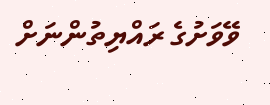ވޭވަށުގެ ރައްޔިތުންނަށް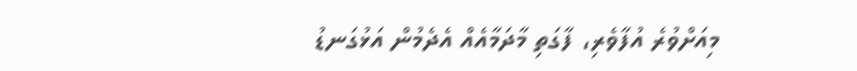މިއަށްވުރެ އުފާވެރި، ފާގަތި މާދަމާއެއް އެދެމުން އަޅުގަނޑު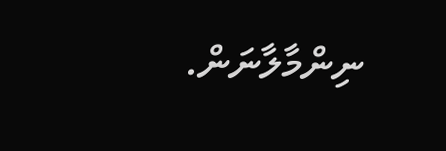ނިންމާލާނަން.